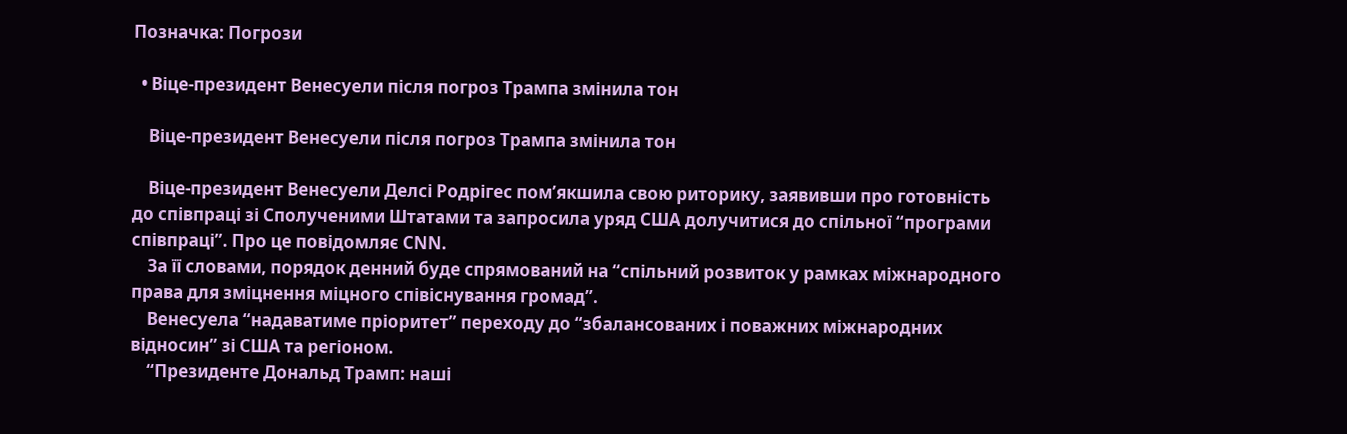Позначка: Погрози

  • Віце-президент Венесуели після погроз Трампа змінила тон

    Віце-президент Венесуели після погроз Трампа змінила тон

    Віце-президент Венесуели Делсі Родрігес пом’якшила свою риторику, заявивши про готовність до співпраці зі Сполученими Штатами та запросила уряд США долучитися до спільної “програми співпраці”. Про це повідомляє CNN.
    За її словами, порядок денний буде спрямований на “спільний розвиток у рамках міжнародного права для зміцнення міцного співіснування громад”.
    Венесуела “надаватиме пріоритет” переходу до “збалансованих і поважних міжнародних відносин” зі США та регіоном.
    “Президенте Дональд Трамп: наші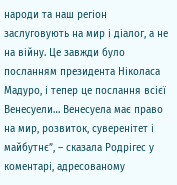народи та наш регіон заслуговують на мир і діалог, а не на війну. Це завжди було посланням президента Ніколаса Мадуро, і тепер це послання всієї Венесуели… Венесуела має право на мир, розвиток, суверенітет і майбутнє”, – сказала Родрігес у коментарі, адресованому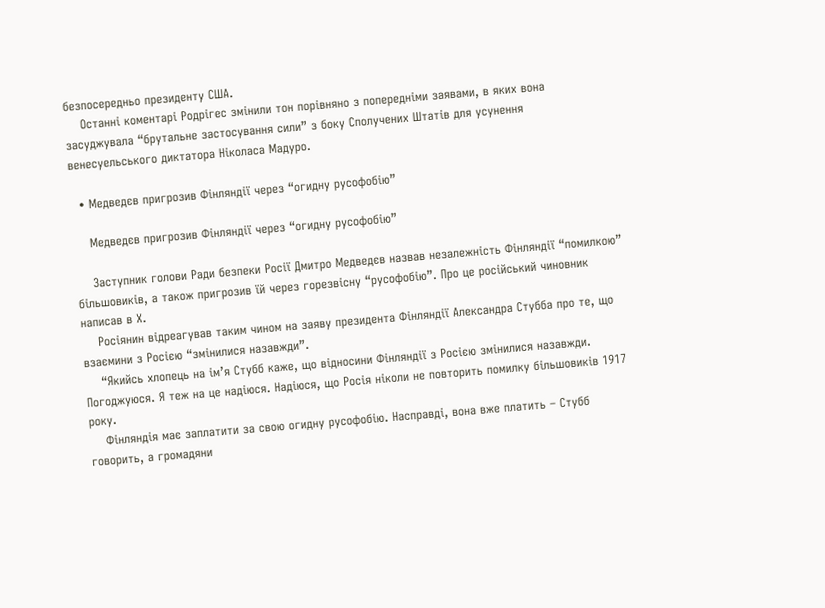безпосередньо президенту США.
    Останні коментарі Родрігес змінили тон порівняно з попередніми заявами, в яких вона засуджувала “брутальне застосування сили” з боку Сполучених Штатів для усунення венесуельського диктатора Ніколаса Мадуро.

  • Медведєв пригрозив Фінляндії через “огидну русофобію”

    Медведєв пригрозив Фінляндії через “огидну русофобію”

    Заступник голови Ради безпеки Росії Дмитро Медведєв назвав незалежність Фінляндії “помилкою” більшовиків, а також пригрозив їй через горезвісну “русофобію”. Про це російський чиновник написав в Х.
    Росіянин відреагував таким чином на заяву президента Фінляндії Александра Стубба про те, що взаємини з Росією “змінилися назавжди”.
    “Якийсь хлопець на ім’я Стубб каже, що відносини Фінляндії з Росією змінилися назавжди. Погоджуюся. Я теж на це надіюся. Надіюся, що Росія ніколи не повторить помилку більшовиків 1917 року.
    Фінляндія має заплатити за свою огидну русофобію. Насправді, вона вже платить – Стубб говорить, а громадяни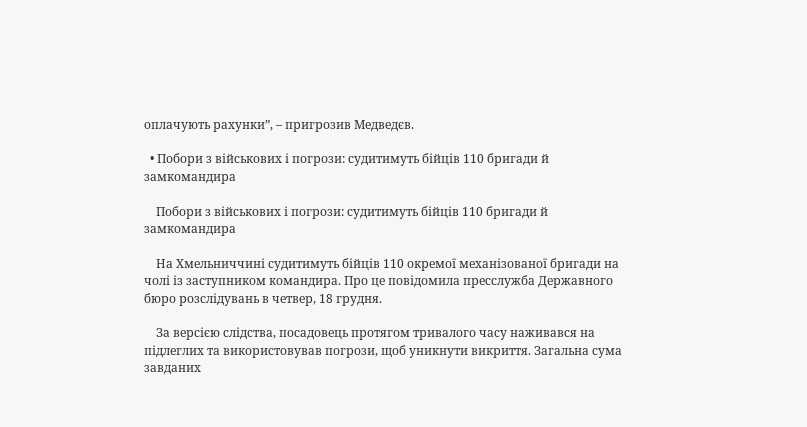оплачують рахунки”, – пригрозив Медведєв.

  • Побори з військових і погрози: судитимуть бійців 110 бригади й замкомандира

    Побори з військових і погрози: судитимуть бійців 110 бригади й замкомандира

    На Хмельниччині судитимуть бійців 110 окремої механізованої бригади на чолі із заступником командира. Про це повідомила пресслужба Державного бюро розслідувань в четвер, 18 грудня.

    За версією слідства, посадовець протягом тривалого часу наживався на підлеглих та використовував погрози, щоб уникнути викриття. Загальна сума завданих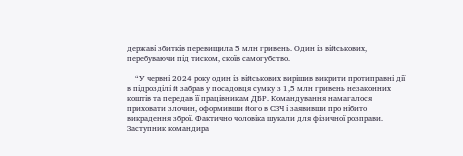державі збитків перевищила 5 млн гривень. Один із військових, перебуваючи під тиском, скоїв самогубство.

    “У червні 2024 року один із військових вирішив викрити протиправні дії в підрозділі й забрав у посадовця сумку з 1,5 млн гривень незаконних коштів та передав її працівникам ДБР. Командування намагалося приховати злочин, оформивши його в СЗЧ і заявивши про нібито викрадення зброї. Фактично чоловіка шукали для фізичної розправи. Заступник командира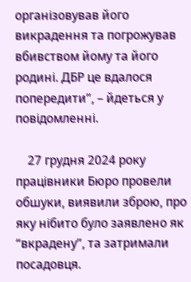організовував його викрадення та погрожував вбивством йому та його родині. ДБР це вдалося попередити”, – йдеться у повідомленні.

    27 грудня 2024 року працівники Бюро провели обшуки, виявили зброю, про яку нібито було заявлено як “вкрадену”, та затримали посадовця.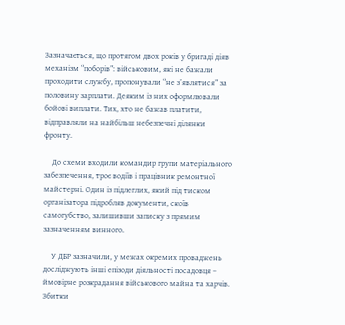Зазначається, що протягом двох років у бригаді діяв механізм “поборів”: військовим, які не бажали проходити службу, пропонували “не з’являтися” за половину зарплати. Деяким із них оформлювали бойові виплати. Тих, хто не бажав платити, відправляли на найбільш небезпечні ділянки фронту.

    До схеми входили командир групи матеріального забезпечення, троє водіїв і працівник ремонтної майстерні. Один із підлеглих, який під тиском організатора підробляв документи, скоїв самогубство, залишивши записку з прямим зазначенням винного.

    У ДБР зазначили, у межах окремих проваджень досліджують інші епізоди діяльності посадовця – ймовірне розкрадання військового майна та харчів. Збитки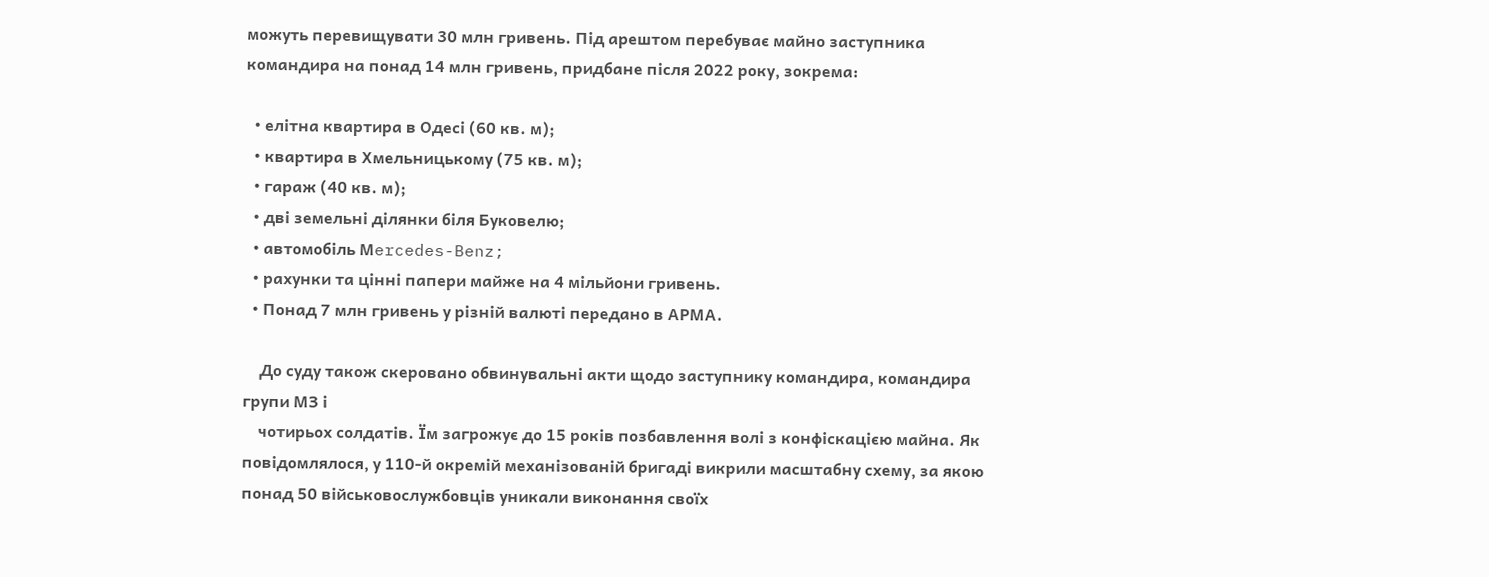можуть перевищувати 30 млн гривень. Під арештом перебуває майно заступника командира на понад 14 млн гривень, придбане після 2022 року, зокрема:

  • елітна квартира в Одесі (60 кв. м);
  • квартира в Хмельницькому (75 кв. м);
  • гараж (40 кв. м);
  • дві земельні ділянки біля Буковелю;
  • автомобіль Мercedes-Benz;
  • рахунки та цінні папери майже на 4 мільйони гривень.
  • Понад 7 млн гривень у різній валюті передано в АРМА.

    До суду також скеровано обвинувальні акти щодо заступнику командира, командира групи МЗ і
    чотирьох солдатів. Їм загрожує до 15 років позбавлення волі з конфіскацією майна. Як повідомлялося, у 110-й окремій механізованій бригаді викрили масштабну схему, за якою понад 50 військовослужбовців уникали виконання своїх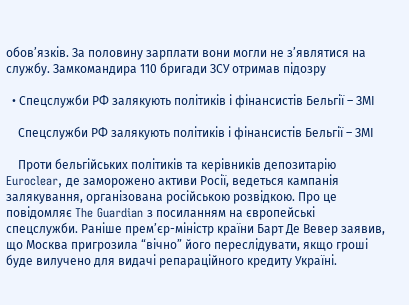обов’язків. За половину зарплати вони могли не з’являтися на службу. Замкомандира 110 бригади ЗСУ отримав підозру

  • Спецслужби РФ залякують політиків і фінансистів Бельгії – ЗМІ

    Спецслужби РФ залякують політиків і фінансистів Бельгії – ЗМІ

    Проти бельгійських політиків та керівників депозитарію Euroclear, де заморожено активи Росії, ведеться кампанія залякування, організована російською розвідкою. Про це повідомляє The Guardian з посиланням на європейські спецслужби. Раніше прем’єр-міністр країни Барт Де Вевер заявив, що Москва пригрозила “вічно” його переслідувати, якщо гроші буде вилучено для видачі репараційного кредиту Україні.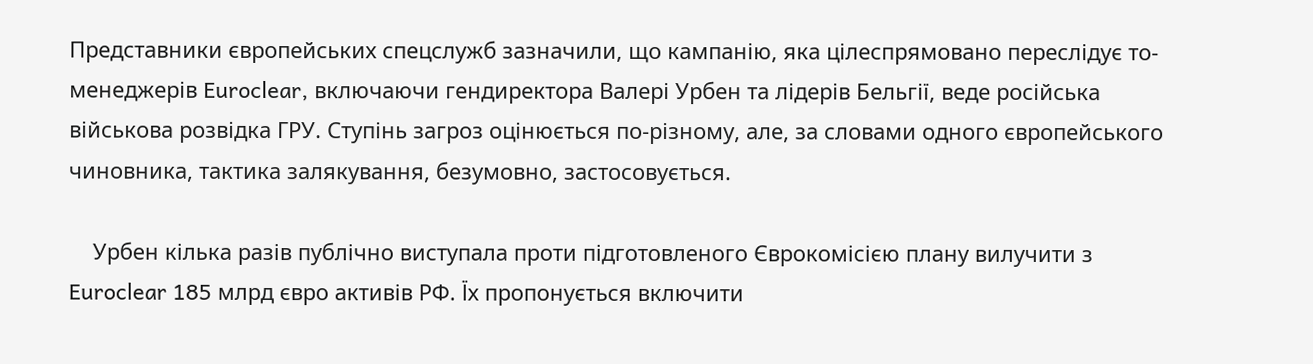Представники європейських спецслужб зазначили, що кампанію, яка цілеспрямовано переслідує то-менеджерів Euroclear, включаючи гендиректора Валері Урбен та лідерів Бельгії, веде російська військова розвідка ГРУ. Ступінь загроз оцінюється по-різному, але, за словами одного європейського чиновника, тактика залякування, безумовно, застосовується.

    Урбен кілька разів публічно виступала проти підготовленого Єврокомісією плану вилучити з Euroclear 185 млрд євро активів РФ. Їх пропонується включити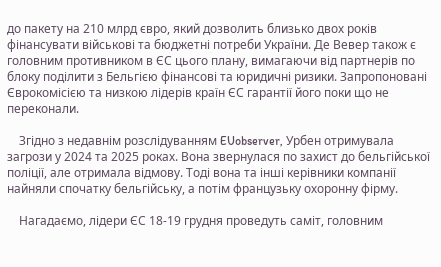до пакету на 210 млрд євро, який дозволить близько двох років фінансувати військові та бюджетні потреби України. Де Вевер також є головним противником в ЄС цього плану, вимагаючи від партнерів по блоку поділити з Бельгією фінансові та юридичні ризики. Запропоновані Єврокомісією та низкою лідерів країн ЄС гарантії його поки що не переконали.

    Згідно з недавнім розслідуванням EUobserver, Урбен отримувала загрози у 2024 та 2025 роках. Вона звернулася по захист до бельгійської поліції, але отримала відмову. Тоді вона та інші керівники компанії найняли спочатку бельгійську, а потім французьку охоронну фірму.

    Нагадаємо, лідери ЄС 18-19 грудня проведуть саміт, головним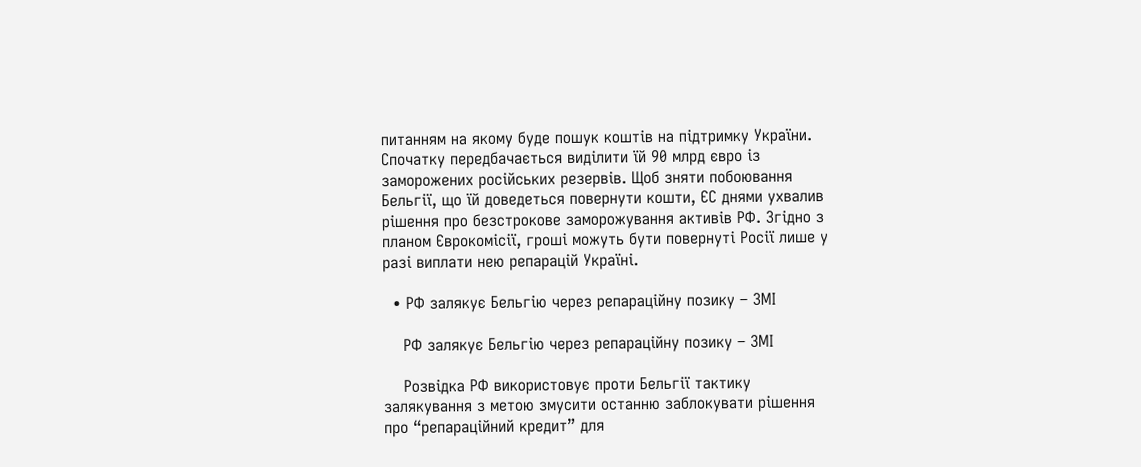питанням на якому буде пошук коштів на підтримку України. Спочатку передбачається виділити їй 90 млрд євро із заморожених російських резервів. Щоб зняти побоювання Бельгії, що їй доведеться повернути кошти, ЄС днями ухвалив рішення про безстрокове заморожування активів РФ. Згідно з планом Єврокомісії, гроші можуть бути повернуті Росії лише у разі виплати нею репарацій Україні.

  • РФ залякує Бельгію через репараційну позику – ЗМІ

    РФ залякує Бельгію через репараційну позику – ЗМІ

    Розвідка РФ використовує проти Бельгії тактику залякування з метою змусити останню заблокувати рішення про “репараційний кредит” для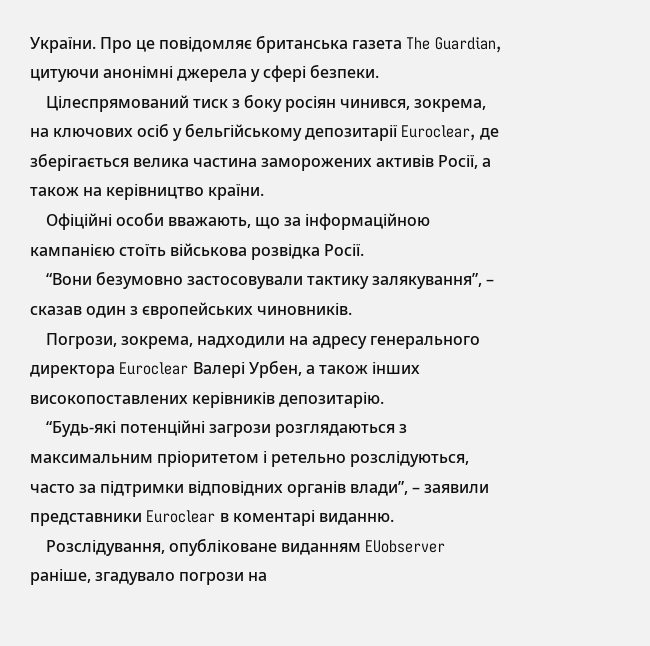України. Про це повідомляє британська газета The Guardian, цитуючи анонімні джерела у сфері безпеки.
    Цілеспрямований тиск з боку росіян чинився, зокрема, на ключових осіб у бельгійському депозитарії Euroclear, де зберігається велика частина заморожених активів Росії, а також на керівництво країни.
    Офіційні особи вважають, що за інформаційною кампанією стоїть військова розвідка Росії.
    “Вони безумовно застосовували тактику залякування”, – сказав один з європейських чиновників.
    Погрози, зокрема, надходили на адресу генерального директора Euroclear Валері Урбен, а також інших високопоставлених керівників депозитарію.
    “Будь-які потенційні загрози розглядаються з максимальним пріоритетом і ретельно розслідуються, часто за підтримки відповідних органів влади”, – заявили представники Euroclear в коментарі виданню.
    Розслідування, опубліковане виданням EUobserver раніше, згадувало погрози на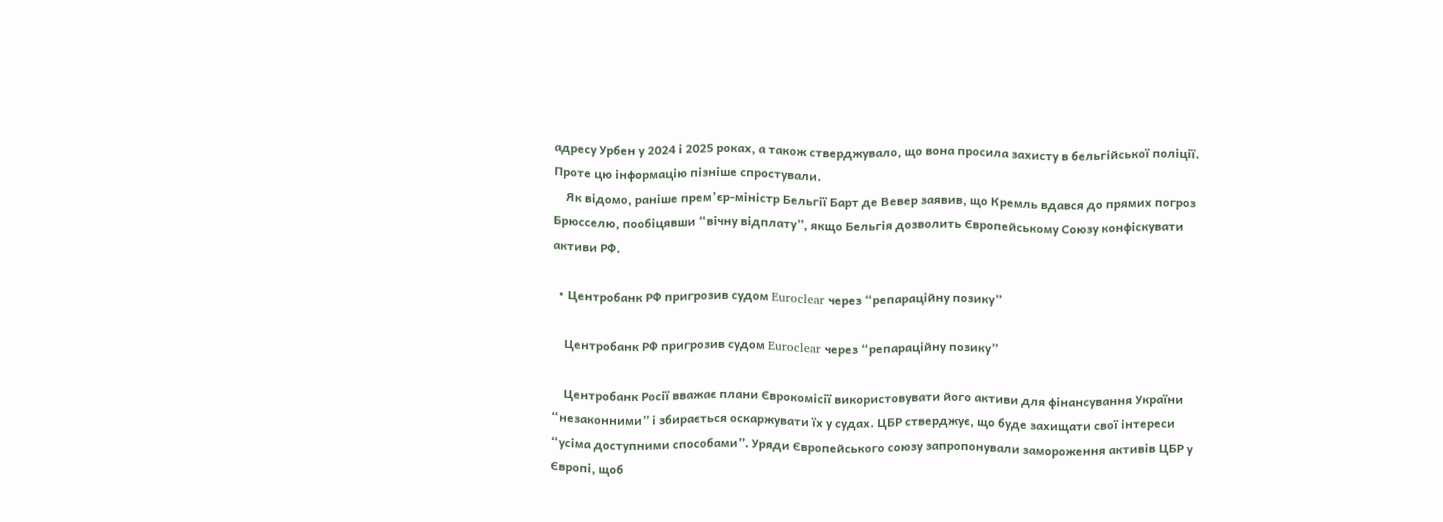адресу Урбен у 2024 і 2025 роках, а також стверджувало, що вона просила захисту в бельгійської поліції. Проте цю інформацію пізніше спростували.
    Як відомо, раніше прем’єр-міністр Бельгії Барт де Вевер заявив, що Кремль вдався до прямих погроз Брюсселю, пообіцявши “вічну відплату”, якщо Бельгія дозволить Європейському Союзу конфіскувати активи РФ.

  • Центробанк РФ пригрозив судом Euroclear через “репараційну позику”

    Центробанк РФ пригрозив судом Euroclear через “репараційну позику”

    Центробанк Росії вважає плани Єврокомісії використовувати його активи для фінансування України “незаконними” і збирається оскаржувати їх у судах. ЦБР стверджує, що буде захищати свої інтереси “усіма доступними способами”. Уряди Європейського союзу запропонували замороження активів ЦБР у Європі, щоб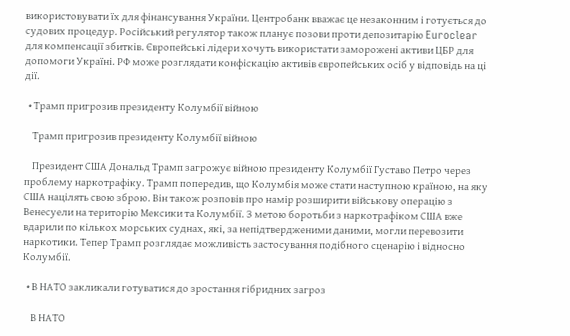використовувати їх для фінансування України. Центробанк вважає це незаконним і готується до судових процедур. Російський регулятор також планує позови проти депозитарію Euroclear для компенсації збитків. Європейські лідери хочуть використати заморожені активи ЦБР для допомоги Україні. РФ може розглядати конфіскацію активів європейських осіб у відповідь на ці дії.

  • Трамп пригрозив президенту Колумбії війною

    Трамп пригрозив президенту Колумбії війною

    Президент США Дональд Трамп загрожує війною президенту Колумбії Густаво Петро через проблему наркотрафіку. Трамп попередив, що Колумбія може стати наступною країною, на яку США націлять свою зброю. Він також розповів про намір розширити військову операцію з Венесуели на територію Мексики та Колумбії. З метою боротьби з наркотрафіком США вже вдарили по кількох морських суднах, які, за непідтвердженими даними, могли перевозити наркотики. Тепер Трамп розглядає можливість застосування подібного сценарію і відносно Колумбії.

  • В НАТО закликали готуватися до зростання гібридних загроз

    В НАТО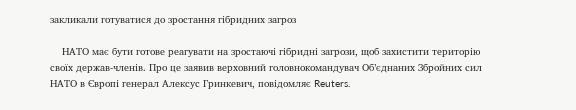закликали готуватися до зростання гібридних загроз

    НАТО має бути готове реагувати на зростаючі гібридні загрози, щоб захистити територію своїх держав-членів. Про це заявив верховний головнокомандувач Об’єднаних Збройних сил НАТО в Європі генерал Алексус Гринкевич, повідомляє Reuters.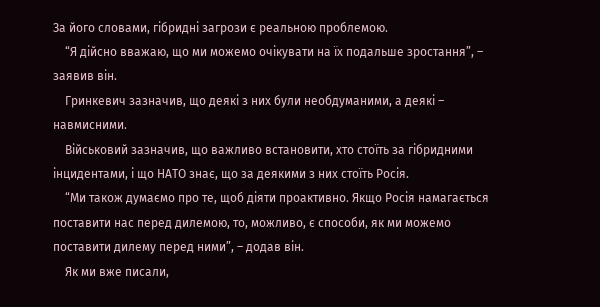За його словами, гібридні загрози є реальною проблемою.
    “Я дійсно вважаю, що ми можемо очікувати на їх подальше зростання”, – заявив він.
    Гринкевич зазначив, що деякі з них були необдуманими, а деякі – навмисними.
    Військовий зазначив, що важливо встановити, хто стоїть за гібридними інцидентами, і що НАТО знає, що за деякими з них стоїть Росія.
    “Ми також думаємо про те, щоб діяти проактивно. Якщо Росія намагається поставити нас перед дилемою, то, можливо, є способи, як ми можемо поставити дилему перед ними”, – додав він.
    Як ми вже писали,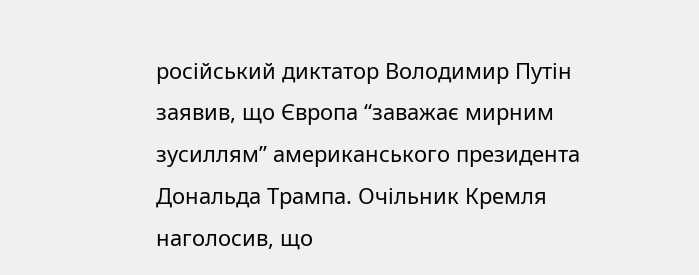російський диктатор Володимир Путін заявив, що Європа “заважає мирним зусиллям” американського президента Дональда Трампа. Очільник Кремля наголосив, що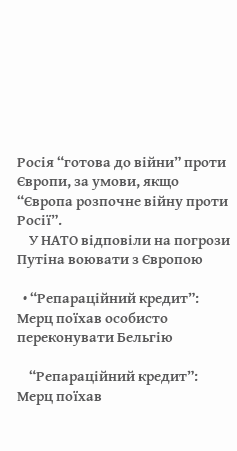Росія “готова до війни” проти Європи, за умови, якщо “Європа розпочне війну проти Росії”.
    У НАТО відповіли на погрози Путіна воювати з Європою

  • “Репараційний кредит”: Мерц поїхав особисто переконувати Бельгію

    “Репараційний кредит”: Мерц поїхав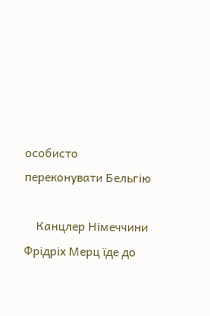особисто переконувати Бельгію

    Канцлер Німеччини Фрідріх Мерц їде до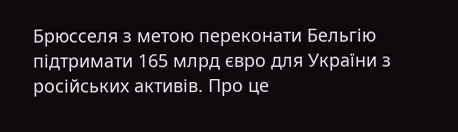Брюсселя з метою переконати Бельгію підтримати 165 млрд євро для України з російських активів. Про це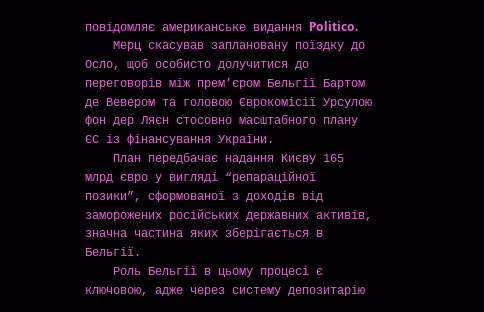повідомляє американське видання Politico.
    Мерц скасував заплановану поїздку до Осло, щоб особисто долучитися до переговорів між прем’єром Бельгії Бартом де Вевером та головою Єврокомісії Урсулою фон дер Ляєн стосовно масштабного плану ЄС із фінансування України.
    План передбачає надання Києву 165 млрд євро у вигляді “репараційної позики”, сформованої з доходів від заморожених російських державних активів, значна частина яких зберігається в Бельгії.
    Роль Бельгії в цьому процесі є ключовою, адже через систему депозитарію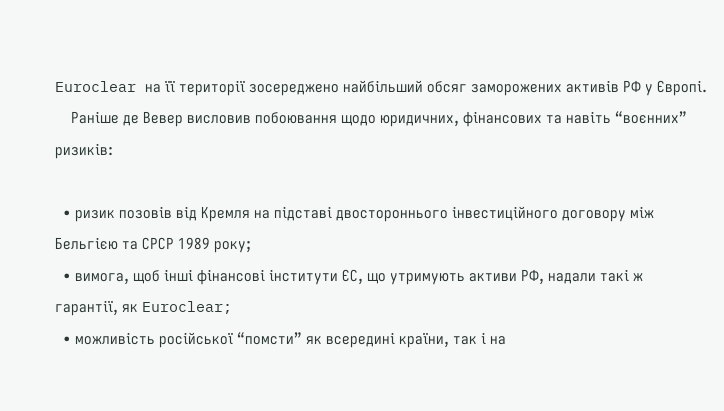Euroclear на її території зосереджено найбільший обсяг заморожених активів РФ у Європі.
    Раніше де Вевер висловив побоювання щодо юридичних, фінансових та навіть “воєнних” ризиків:

  • ризик позовів від Кремля на підставі двостороннього інвестиційного договору між Бельгією та СРСР 1989 року;
  • вимога, щоб інші фінансові інститути ЄС, що утримують активи РФ, надали такі ж гарантії, як Euroclear;
  • можливість російської “помсти” як всередині країни, так і на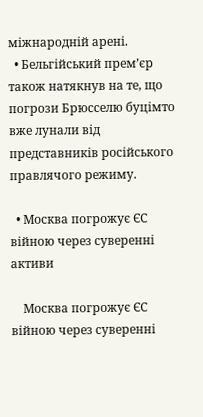міжнародній арені.
  • Бельгійський прем’єр також натякнув на те, що погрози Брюсселю буцімто вже лунали від представників російського правлячого режиму.

  • Москва погрожує ЄС війною через суверенні активи

    Москва погрожує ЄС війною через суверенні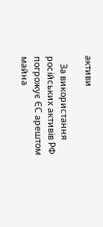активи

    За використання російських активів РФ погрожує ЄС арештом майна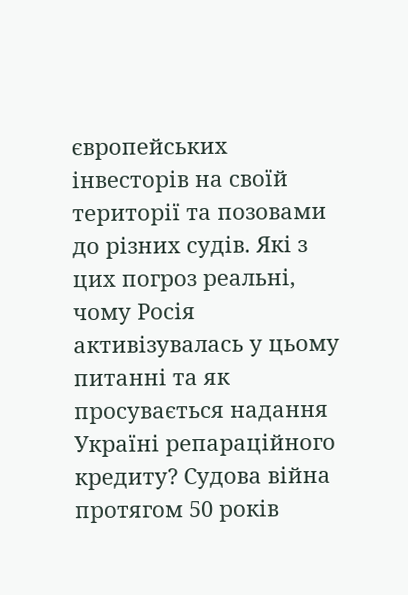європейських інвесторів на своїй території та позовами до різних судів. Які з цих погроз реальні, чому Росія активізувалась у цьому питанні та як просувається надання Україні репараційного кредиту? Судова війна протягом 50 років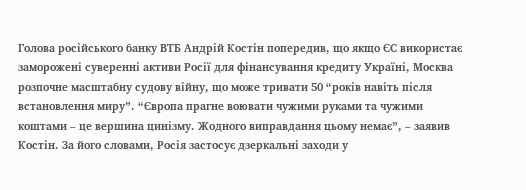Голова російського банку ВТБ Андрій Костін попередив, що якщо ЄС використає заморожені суверенні активи Росії для фінансування кредиту Україні, Москва розпочне масштабну судову війну, що може тривати 50 “років навіть після встановлення миру”. “Європа прагне воювати чужими руками та чужими коштами – це вершина цинізму. Жодного виправдання цьому немає”, – заявив Костін. За його словами, Росія застосує дзеркальні заходи у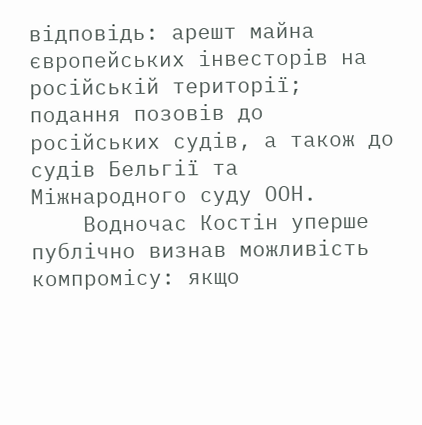відповідь: арешт майна європейських інвесторів на російській території; подання позовів до російських судів, а також до судів Бельгії та Міжнародного суду ООН.
    Водночас Костін уперше публічно визнав можливість компромісу: якщо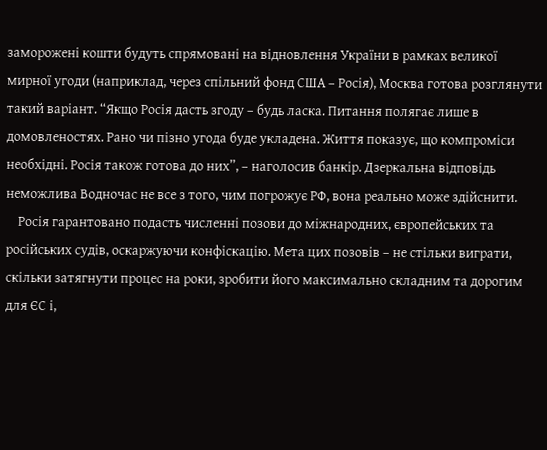заморожені кошти будуть спрямовані на відновлення України в рамках великої мирної угоди (наприклад, через спільний фонд США – Росія), Москва готова розглянути такий варіант. “Якщо Росія дасть згоду – будь ласка. Питання полягає лише в домовленостях. Рано чи пізно угода буде укладена. Життя показує, що компроміси необхідні. Росія також готова до них”, – наголосив банкір. Дзеркальна відповідь неможлива Водночас не все з того, чим погрожує РФ, вона реально може здійснити.
    Росія гарантовано подасть численні позови до міжнародних, європейських та російських судів, оскаржуючи конфіскацію. Мета цих позовів – не стільки виграти, скільки затягнути процес на роки, зробити його максимально складним та дорогим для ЄС і,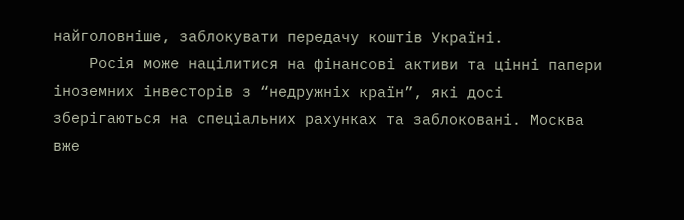найголовніше, заблокувати передачу коштів Україні.
    Росія може націлитися на фінансові активи та цінні папери іноземних інвесторів з “недружніх країн”, які досі зберігаються на спеціальних рахунках та заблоковані. Москва вже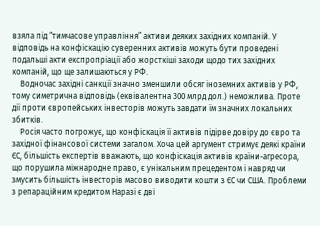взяла під “тимчасове управління” активи деяких західних компаній. У відповідь на конфіскацію суверенних активів можуть бути проведені подальші акти експропріації або жорсткіші заходи щодо тих західних компаній, що ще залишаються у РФ.
    Водночас західні санкції значно зменшили обсяг іноземних активів у РФ, тому симетрична відповідь (еквівалентна 300 млрд дол.) неможлива. Проте дії проти європейських інвесторів можуть завдати їм значних локальних збитків.
    Росія часто погрожує, що конфіскація її активів підірве довіру до євро та західної фінансової системи загалом. Хоча цей аргумент стримує деякі країни ЄС, більшість експертів вважають, що конфіскація активів країни-агресора, що порушила міжнародне право, є унікальним прецедентом і навряд чи змусить більшість інвесторів масово виводити кошти з ЄС чи США. Проблеми з репараційним кредитом Наразі є дві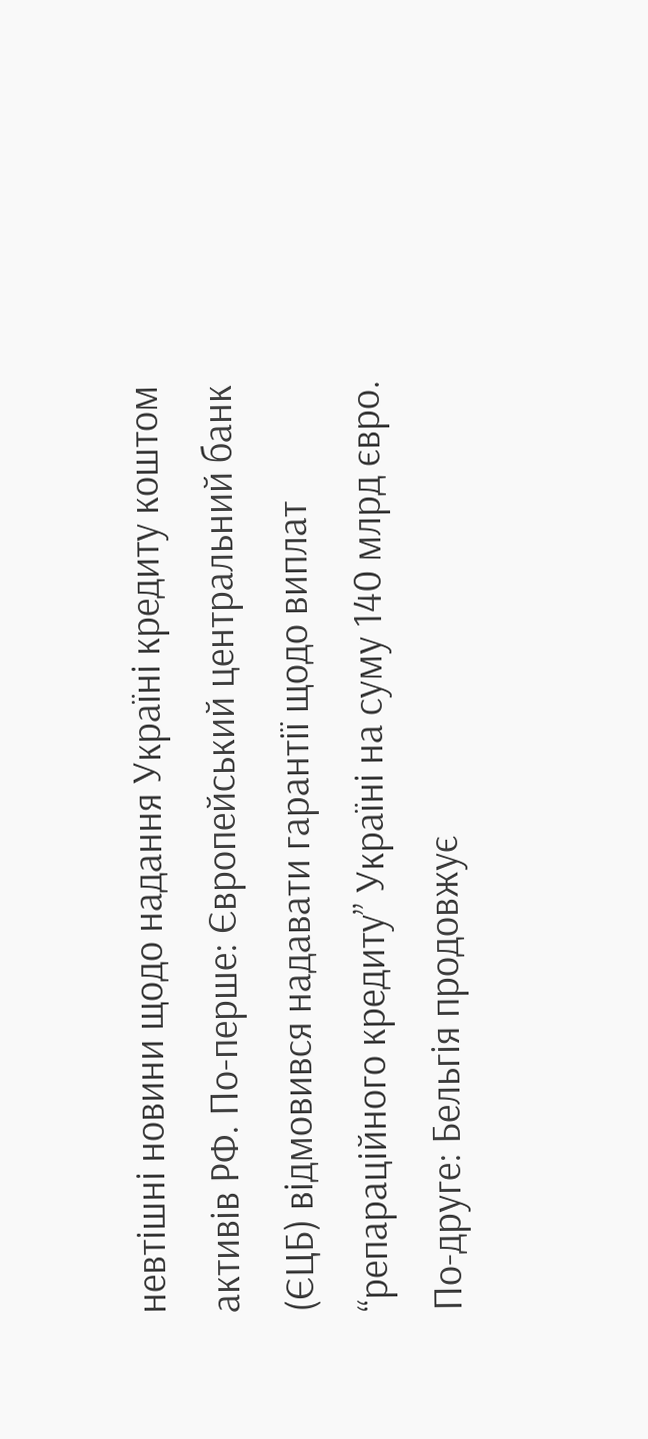невтішні новини щодо надання Україні кредиту коштом активів РФ. По-перше: Європейський центральний банк (ЄЦБ) відмовився надавати гарантії щодо виплат “репараційного кредиту” Україні на суму 140 млрд євро. По-друге: Бельгія продовжує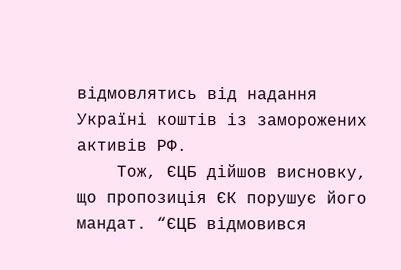відмовлятись від надання Україні коштів із заморожених активів РФ.
    Тож, ЄЦБ дійшов висновку, що пропозиція ЄК порушує його мандат. “ЄЦБ відмовився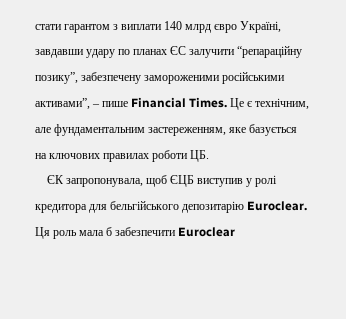стати гарантом з виплати 140 млрд євро Україні, завдавши удару по планах ЄС залучити “репараційну позику”, забезпечену замороженими російськими активами”, – пише Financial Times. Це є технічним, але фундаментальним застереженням, яке базується на ключових правилах роботи ЦБ.
    ЄК запропонувала, щоб ЄЦБ виступив у ролі кредитора для бельгійського депозитарію Euroclear. Ця роль мала б забезпечити Euroclear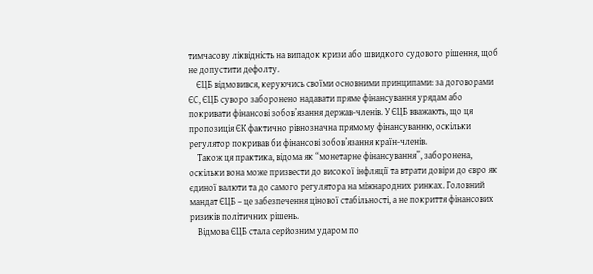тимчасову ліквідність на випадок кризи або швидкого судового рішення, щоб не допустити дефолту.
    ЄЦБ відмовився, керуючись своїми основними принципами: за договорами ЄС, ЄЦБ суворо заборонено надавати пряме фінансування урядам або покривати фінансові зобов’язання держав-членів. У ЄЦБ вважають, що ця пропозиція ЄК фактично рівнозначна прямому фінансуванню, оскільки регулятор покривав би фінансові зобов’язання країн-членів.
    Також ця практика, відома як “монетарне фінансування”, заборонена, оскільки вона може призвести до високої інфляції та втрати довіри до євро як єдиної валюти та до самого регулятора на міжнародних ринках. Головний мандат ЄЦБ – це забезпечення цінової стабільності, а не покриття фінансових ризиків політичних рішень.
    Відмова ЄЦБ стала серйозним ударом по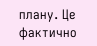плану. Це фактично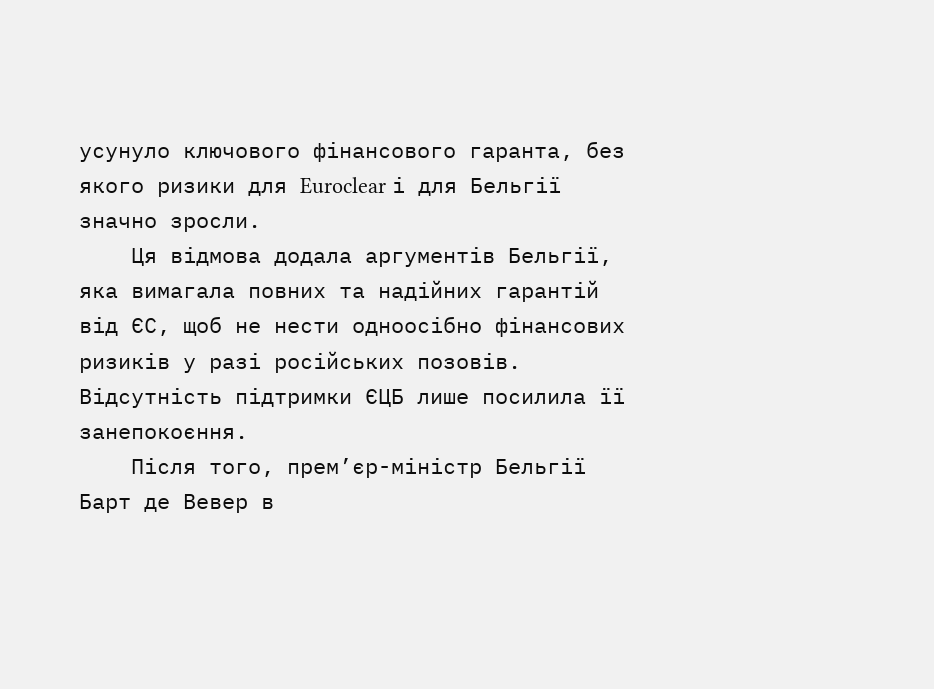усунуло ключового фінансового гаранта, без якого ризики для Euroclear і для Бельгії значно зросли.
    Ця відмова додала аргументів Бельгії, яка вимагала повних та надійних гарантій від ЄС, щоб не нести одноосібно фінансових ризиків у разі російських позовів. Відсутність підтримки ЄЦБ лише посилила її занепокоєння.
    Після того, прем’єр-міністр Бельгії Барт де Вевер в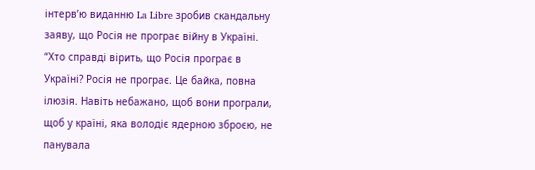інтерв’ю виданню La Libre зробив скандальну заяву, що Росія не програє війну в Україні. “Хто справді вірить, що Росія програє в Україні? Росія не програє. Це байка, повна ілюзія. Навіть небажано, щоб вони програли, щоб у країні, яка володіє ядерною зброєю, не панувала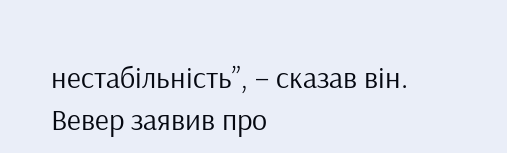нестабільність”, – сказав він. Вевер заявив про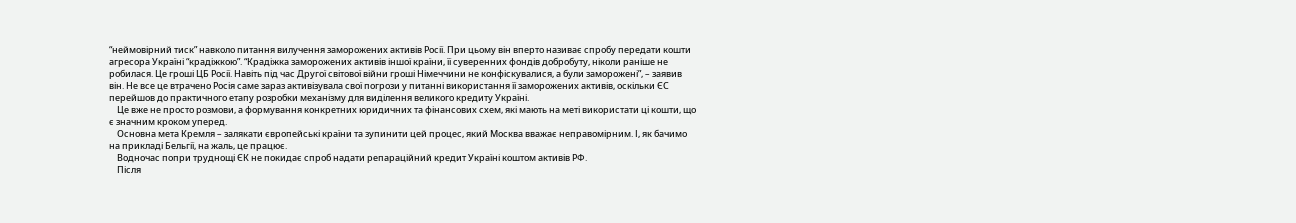“неймовірний тиск” навколо питання вилучення заморожених активів Росії. При цьому він вперто називає спробу передати кошти агресора Україні “крадіжкою”. “Крадіжка заморожених активів іншої країни, її суверенних фондів добробуту, ніколи раніше не робилася. Це гроші ЦБ Росії. Навіть під час Другої світової війни гроші Німеччини не конфіскувалися, а були заморожені”, – заявив він. Не все це втрачено Росія саме зараз активізувала свої погрози у питанні використання її заморожених активів, оскільки ЄС перейшов до практичного етапу розробки механізму для виділення великого кредиту Україні.
    Це вже не просто розмови, а формування конкретних юридичних та фінансових схем, які мають на меті використати ці кошти, що є значним кроком уперед.
    Основна мета Кремля – залякати європейські країни та зупинити цей процес, який Москва вважає неправомірним. І, як бачимо на прикладі Бельгії, на жаль, це працює.
    Водночас попри труднощі ЄК не покидає спроб надати репараційний кредит Україні коштом активів РФ.
    Після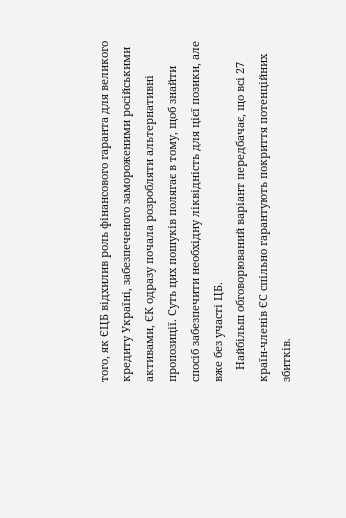того, як ЄЦБ відхилив роль фінансового гаранта для великого кредиту Україні, забезпеченого замороженими російськими активами, ЄК одразу почала розробляти альтернативні пропозиції. Суть цих пошуків полягає в тому, щоб знайти спосіб забезпечити необхідну ліквідність для цієї позики, але вже без участі ЦБ.
    Найбільш обговорюваний варіант передбачає, що всі 27 країн-членів ЄС спільно гарантують покриття потенційних збитків.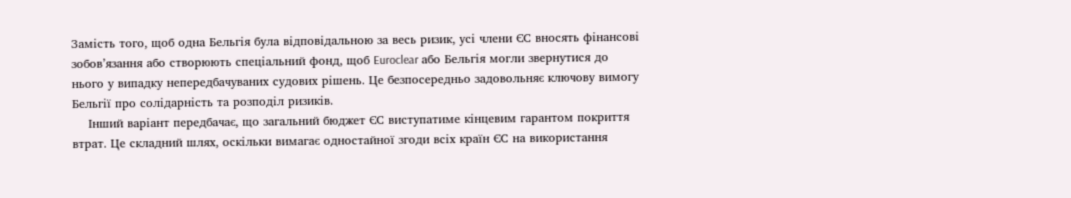Замість того, щоб одна Бельгія була відповідальною за весь ризик, усі члени ЄС вносять фінансові зобов’язання або створюють спеціальний фонд, щоб Euroclear або Бельгія могли звернутися до нього у випадку непередбачуваних судових рішень. Це безпосередньо задовольняє ключову вимогу Бельгії про солідарність та розподіл ризиків.
    Інший варіант передбачає, що загальний бюджет ЄС виступатиме кінцевим гарантом покриття втрат. Це складний шлях, оскільки вимагає одностайної згоди всіх країн ЄС на використання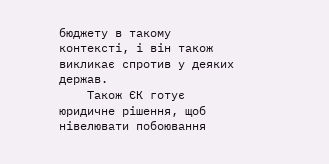бюджету в такому контексті, і він також викликає спротив у деяких держав.
    Також ЄК готує юридичне рішення, щоб нівелювати побоювання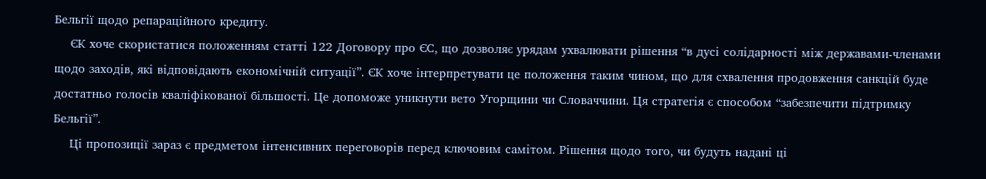Бельгії щодо репараційного кредиту.
    ЄК хоче скористатися положенням статті 122 Договору про ЄС, що дозволяє урядам ухвалювати рішення “в дусі солідарності між державами-членами щодо заходів, які відповідають економічній ситуації”. ЄК хоче інтерпретувати це положення таким чином, що для схвалення продовження санкцій буде достатньо голосів кваліфікованої більшості. Це допоможе уникнути вето Угорщини чи Словаччини. Ця стратегія є способом “забезпечити підтримку Бельгії”.
    Ці пропозиції зараз є предметом інтенсивних переговорів перед ключовим самітом. Рішення щодо того, чи будуть надані ці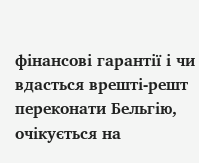фінансові гарантії і чи вдасться врешті-решт переконати Бельгію, очікується на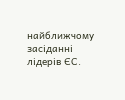найближчому засіданні лідерів ЄС.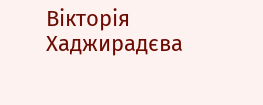Вікторія Хаджирадєва